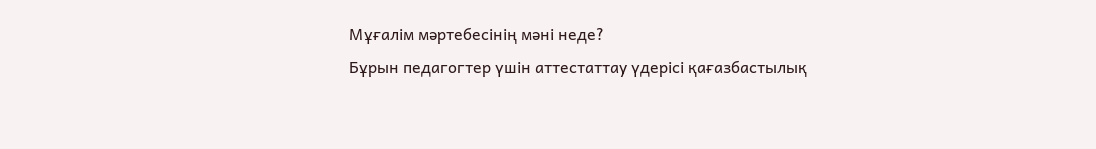Мұғалім мәртебесінің мәні неде?
Бұрын педагогтер үшін аттестаттау үдерісі қағазбастылық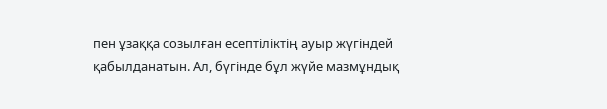пен ұзаққа созылған есептіліктің ауыр жүгіндей қабылданатын. Ал, бүгінде бұл жүйе мазмұндық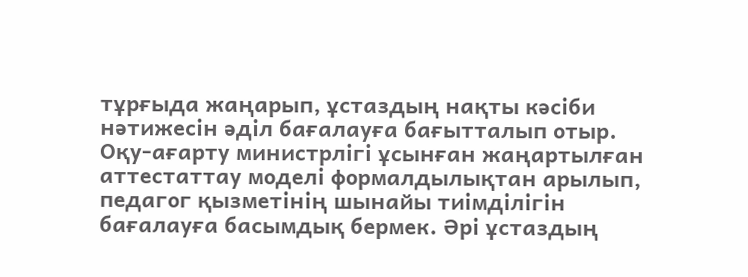тұрғыда жаңарып, ұстаздың нақты кәсіби нәтижесін әділ бағалауға бағытталып отыр. Оқу-ағарту министрлігі ұсынған жаңартылған аттестаттау моделі формалдылықтан арылып, педагог қызметінің шынайы тиімділігін бағалауға басымдық бермек. Әрі ұстаздың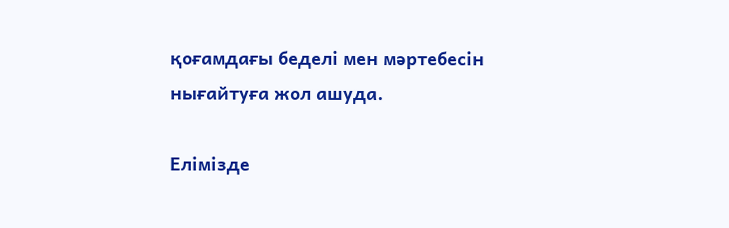қоғамдағы беделі мен мәртебесін нығайтуға жол ашуда.

Елімізде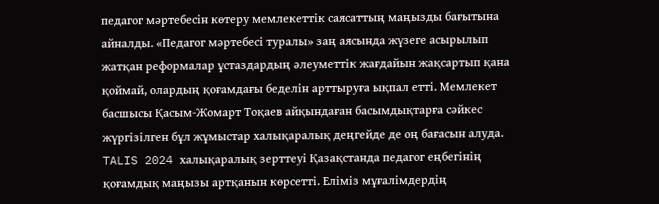педагог мәртебесін көтеру мемлекеттік саясаттың маңызды бағытына айналды. «Педагог мәртебесі туралы» заң аясында жүзеге асырылып жатқан реформалар ұстаздардың әлеуметтік жағдайын жақсартып қана қоймай, олардың қоғамдағы беделін арттыруға ықпал етті. Мемлекет басшысы Қасым-Жомарт Тоқаев айқындаған басымдықтарға сәйкес жүргізілген бұл жұмыстар халықаралық деңгейде де оң бағасын алуда. TALIS 2024 халықаралық зерттеуі Қазақстанда педагог еңбегінің қоғамдық маңызы артқанын көрсетті. Еліміз мұғалімдердің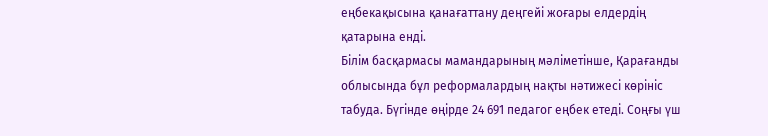еңбекақысына қанағаттану деңгейі жоғары елдердің қатарына енді.
Білім басқармасы мамандарының мәліметінше, Қарағанды облысында бұл реформалардың нақты нәтижесі көрініс табуда. Бүгінде өңірде 24 691 педагог еңбек етеді. Соңғы үш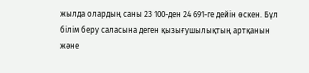жылда олардың саны 23 100-ден 24 691-ге дейін өскен. Бұл білім беру саласына деген қызығушылықтың артқанын және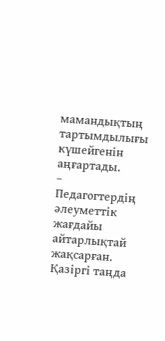мамандықтың тартымдылығы күшейгенін аңғартады.
– Педагогтердің әлеуметтік жағдайы айтарлықтай жақсарған. Қазіргі таңда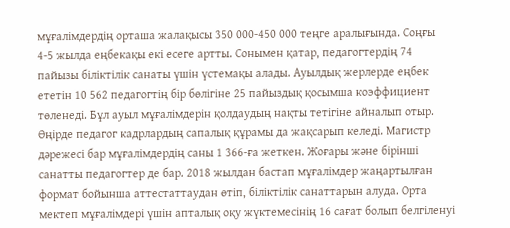мұғалімдердің орташа жалақысы 350 000-450 000 теңге аралығында. Соңғы 4-5 жылда еңбекақы екі есеге артты. Сонымен қатар, педагогтердің 74 пайызы біліктілік санаты үшін үстемақы алады. Ауылдық жерлерде еңбек ететін 10 562 педагогтің бір бөлігіне 25 пайыздық қосымша коэффициент төленеді. Бұл ауыл мұғалімдерін қолдаудың нақты тетігіне айналып отыр. Өңірде педагог кадрлардың сапалық құрамы да жақсарып келеді. Магистр дәрежесі бар мұғалімдердің саны 1 366-ға жеткен. Жоғары және бірінші санатты педагогтер де бар. 2018 жылдан бастап мұғалімдер жаңартылған формат бойынша аттестаттаудан өтіп, біліктілік санаттарын алуда. Орта мектеп мұғалімдері үшін апталық оқу жүктемесінің 16 сағат болып белгіленуі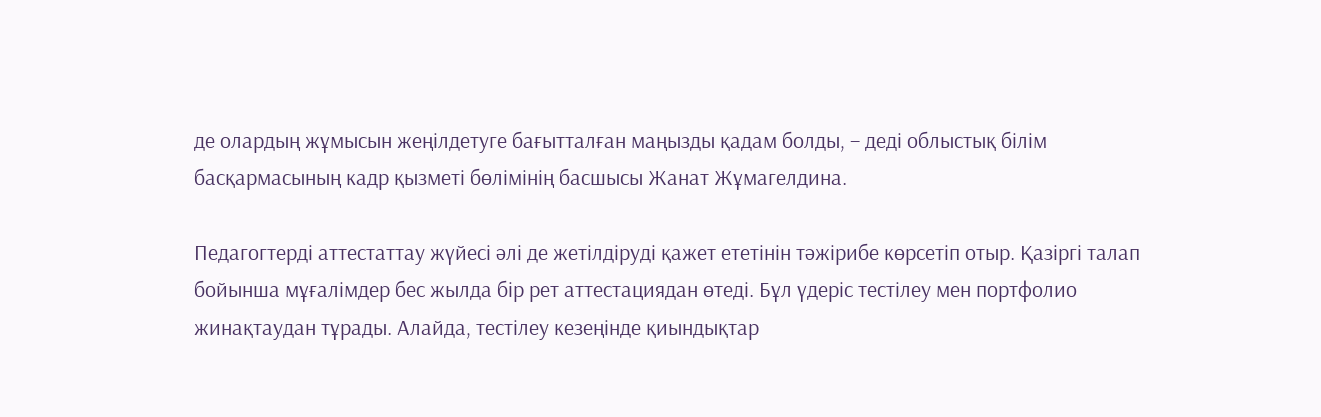де олардың жұмысын жеңілдетуге бағытталған маңызды қадам болды, – деді облыстық білім басқармасының кадр қызметі бөлімінің басшысы Жанат Жұмагелдина.

Педагогтерді аттестаттау жүйесі әлі де жетілдіруді қажет ететінін тәжірибе көрсетіп отыр. Қазіргі талап бойынша мұғалімдер бес жылда бір рет аттестациядан өтеді. Бұл үдеріс тестілеу мен портфолио жинақтаудан тұрады. Алайда, тестілеу кезеңінде қиындықтар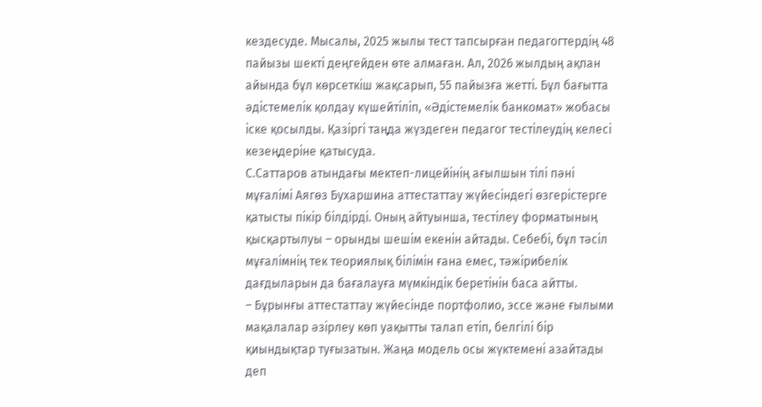кездесуде. Мысалы, 2025 жылы тест тапсырған педагогтердің 48 пайызы шекті деңгейден өте алмаған. Ал, 2026 жылдың ақпан айында бұл көрсеткіш жақсарып, 55 пайызға жетті. Бұл бағытта әдістемелік қолдау күшейтіліп, «Әдістемелік банкомат» жобасы іске қосылды. Қазіргі таңда жүздеген педагог тестілеудің келесі кезеңдеріне қатысуда.
С.Саттаров атындағы мектеп-лицейінің ағылшын тілі пәні мұғалімі Аягөз Бухаршина аттестаттау жүйесіндегі өзгерістерге қатысты пікір білдірді. Оның айтуынша, тестілеу форматының қысқартылуы – орынды шешім екенін айтады. Себебі, бұл тәсіл мұғалімнің тек теориялық білімін ғана емес, тәжірибелік дағдыларын да бағалауға мүмкіндік беретінін баса айтты.
– Бұрынғы аттестаттау жүйесінде портфолио, эссе және ғылыми мақалалар әзірлеу көп уақытты талап етіп, белгілі бір қиындықтар туғызатын. Жаңа модель осы жүктемені азайтады деп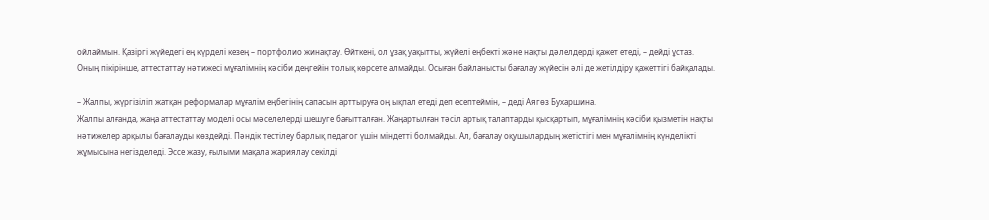ойлаймын. Қазіргі жүйедегі ең күрделі кезең – портфолио жинақтау. Өйткені, ол ұзақ уақытты, жүйелі еңбекті және нақты дәлелдерді қажет етеді, – дейді ұстаз.
Оның пікірінше, аттестаттау нәтижесі мұғалімнің кәсіби деңгейін толық көрсете алмайды. Осыған байланысты бағалау жүйесін әлі де жетілдіру қажеттігі байқалады.

– Жалпы, жүргізіліп жатқан реформалар мұғалім еңбегінің сапасын арттыруға оң ықпал етеді деп есептеймін, – деді Аягөз Бухаршина.
Жалпы алғанда, жаңа аттестаттау моделі осы мәселелерді шешуге бағытталған. Жаңартылған тәсіл артық талаптарды қысқартып, мұғалімнің кәсіби қызметін нақты нәтижелер арқылы бағалауды көздейді. Пәндік тестілеу барлық педагог үшін міндетті болмайды. Ал, бағалау оқушылардың жетістігі мен мұғалімнің күнделікті жұмысына негізделеді. Эссе жазу, ғылыми мақала жариялау секілді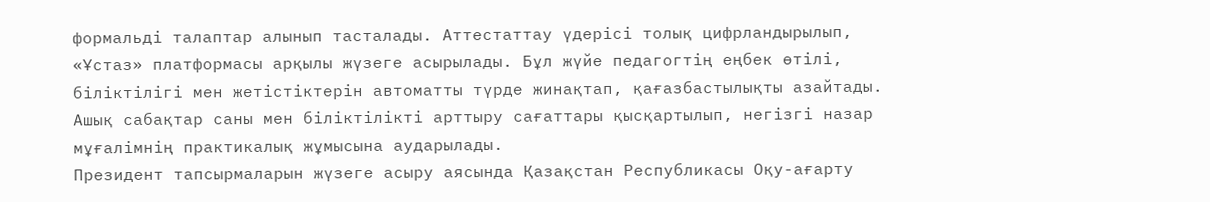формальді талаптар алынып тасталады. Аттестаттау үдерісі толық цифрландырылып, «Ұстаз» платформасы арқылы жүзеге асырылады. Бұл жүйе педагогтің еңбек өтілі, біліктілігі мен жетістіктерін автоматты түрде жинақтап, қағазбастылықты азайтады. Ашық сабақтар саны мен біліктілікті арттыру сағаттары қысқартылып, негізгі назар мұғалімнің практикалық жұмысына аударылады.
Президент тапсырмаларын жүзеге асыру аясында Қазақстан Республикасы Оқу-ағарту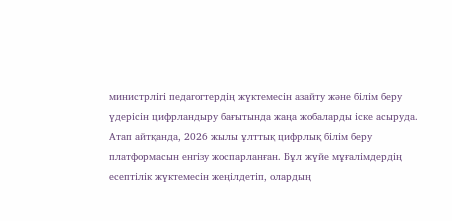министрлігі педагогтердің жүктемесін азайту және білім беру үдерісін цифрландыру бағытында жаңа жобаларды іске асыруда. Атап айтқанда, 2026 жылы ұлттық цифрлық білім беру платформасын енгізу жоспарланған. Бұл жүйе мұғалімдердің есептілік жүктемесін жеңілдетіп, олардың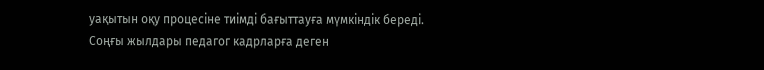уақытын оқу процесіне тиімді бағыттауға мүмкіндік береді.
Соңғы жылдары педагог кадрларға деген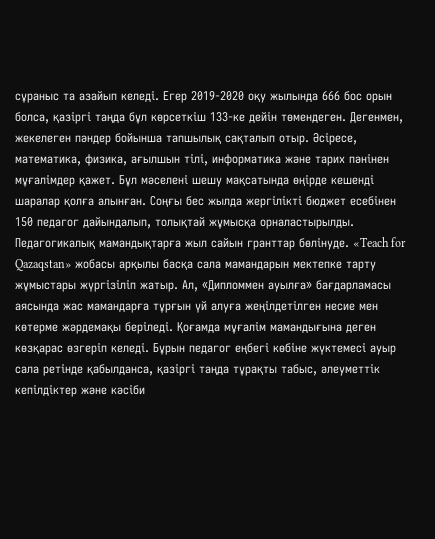сұраныс та азайып келеді. Егер 2019-2020 оқу жылында 666 бос орын болса, қазіргі таңда бұл көрсеткіш 133-ке дейін төмендеген. Дегенмен, жекелеген пәндер бойынша тапшылық сақталып отыр. Әсіресе, математика, физика, ағылшын тілі, информатика және тарих пәнінен мұғалімдер қажет. Бұл мәселені шешу мақсатында өңірде кешенді шаралар қолға алынған. Соңғы бес жылда жергілікті бюджет есебінен 150 педагог дайындалып, толықтай жұмысқа орналастырылды. Педагогикалық мамандықтарға жыл сайын гранттар бөлінуде. «Teach for Qazaqstan» жобасы арқылы басқа сала мамандарын мектепке тарту жұмыстары жүргізіліп жатыр. Ал, «Дипломмен ауылға» бағдарламасы аясында жас мамандарға тұрғын үй алуға жеңілдетілген несие мен көтерме жәрдемақы беріледі. Қоғамда мұғалім мамандығына деген көзқарас өзгеріп келеді. Бұрын педагог еңбегі көбіне жүктемесі ауыр сала ретінде қабылданса, қазіргі таңда тұрақты табыс, әлеуметтік кепілдіктер және кәсіби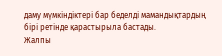даму мүмкіндіктері бар беделді мамандықтардың бірі ретінде қарастырыла бастады.
Жалпы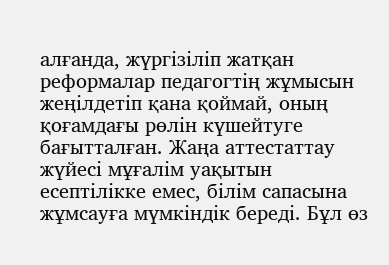алғанда, жүргізіліп жатқан реформалар педагогтің жұмысын жеңілдетіп қана қоймай, оның қоғамдағы рөлін күшейтуге бағытталған. Жаңа аттестаттау жүйесі мұғалім уақытын есептілікке емес, білім сапасына жұмсауға мүмкіндік береді. Бұл өз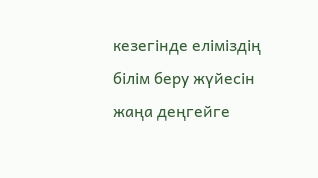кезегінде еліміздің білім беру жүйесін жаңа деңгейге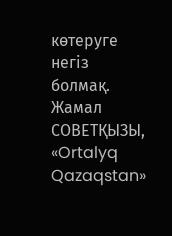көтеруге негіз болмақ.
Жамал СОВЕТҚЫЗЫ,
«Ortalyq Qazaqstan»